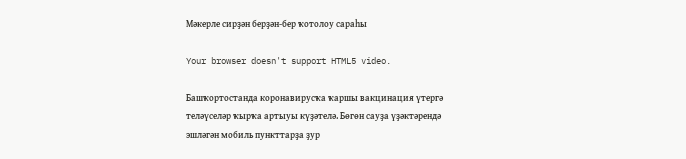Мәкерле сирҙән берҙән-бер ҡотолоу сараһы

Your browser doesn't support HTML5 video.

Башҡортостанда коронавирусҡа ҡаршы вакцинация үтергә теләүселәр ҡырҡа артыуы күҙәтелә. Бөгөн сауҙа үҙәктәрендә эшләгән мобиль пункттарҙа ҙур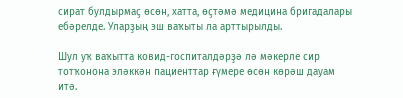сират булдырмаҫ өсөн, хатта, өҫтәмә медицина бригадалары ебәрелде. Уларҙың эш ваҡыты ла арттырылды.

Шул уҡ ваҡытта ковид-госпиталдәрҙә лә мәкерле сир тотҡонона эләккән пациенттар ғүмере өсөн көрәш дауам итә.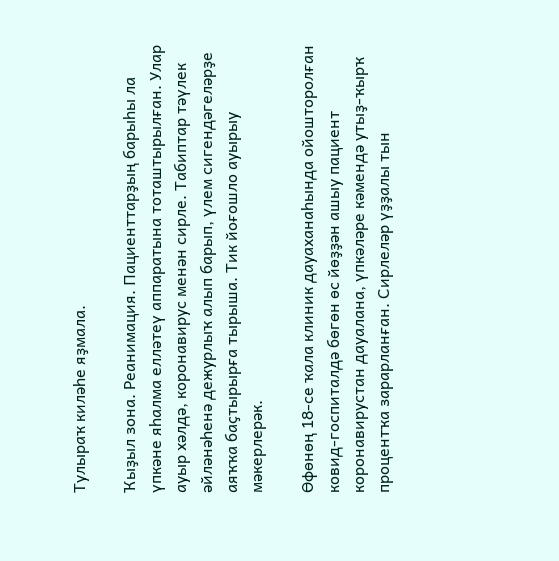Тулыраҡ киләһе яҙмала.

Ҡыҙыл зона. Реанимация. Пациенттарҙың барыһы ла үпкәне яһалма елләтеү аппаратына тоташтырылған. Улар ауыр хәлдә, коронавирус менән сирле. Табиптар тәүлек әйләнәһенә дежурлыҡ алып барып, үлем сигендәгеләрҙе аяҡҡа баҫтырырға тырыша. Тик йоғошло ауырыу мәкерлерәк.

Өфөнөң 18-се ҡала клиник дауаханаһында ойошторолған ковид-госпиталдә бөгөн өс йөҙҙән ашыу пациент коронавирустан дауалана, үпкәләре кәмендә утыҙ-ҡырҡ процентҡа зарарланған. Сирлеләр үҙҙалы тын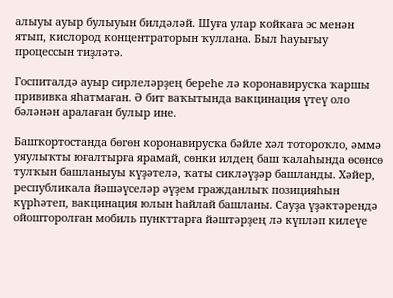алыуы ауыр булыуын билдәләй. Шуға улар койкаға эс менән ятып, кислород концентраторын ҡуллана. Был һауығыу процессын тиҙләтә.

Госпиталдә ауыр сирлеләрҙең береһе лә коронавирусҡа ҡаршы прививка яһатмаған. Ә бит ваҡытында вакцинация үтеү оло бәләнән аралаған булыр ине.

Башҡортостанда бөгөн коронавирусҡа бәйле хәл тотороҡло, әммә уяулыҡты юғалтырға ярамай, сөнки илдең баш ҡалаһында өсөнсө тулҡын башланыуы күҙәтелә, ҡаты сикләүҙәр башланды. Хәйер, республикала йәшәүселәр әүҙем гражданлыҡ позицияһын күрһәтеп, вакцинация юлын һайлай башланы. Сауҙа үҙәктәрендә ойошторолған мобиль пункттарға йәштәрҙең лә күпләп килеүе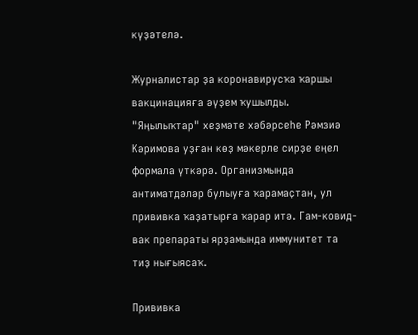күҙәтелә.

Журналистар ҙа коронавирусҡа ҡаршы вакцинацияға әүҙем ҡушылды. "Яңылыҡтар" хеҙмәте хәбәрсеһе Рәмзиә Кәримова уҙған көҙ мәкерле сирҙе еңел формала үткәрә. Организмында антиматдәләр булыуға ҡарамаҫтан, ул прививка ҡаҙатырға ҡарар итә. Гам-ковид-вак препараты ярҙамында иммунитет та тиҙ нығыясаҡ.

Прививка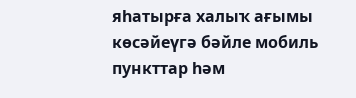яһатырға халыҡ ағымы көсәйеүгә бәйле мобиль пункттар һәм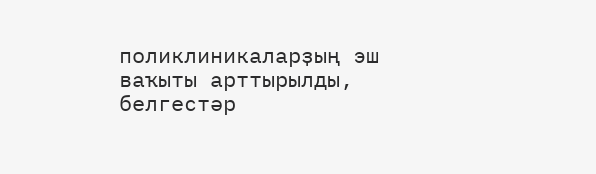поликлиникаларҙың эш ваҡыты арттырылды, белгестәр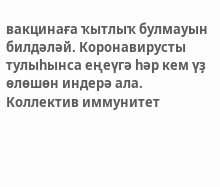вакцинаға ҡытлыҡ булмауын билдәләй. Коронавирусты тулыһынса еңеүгә һәр кем үҙ өлөшөн индерә ала. Коллектив иммунитет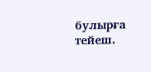булырға тейеш.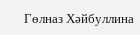Гөлназ Хәйбуллина